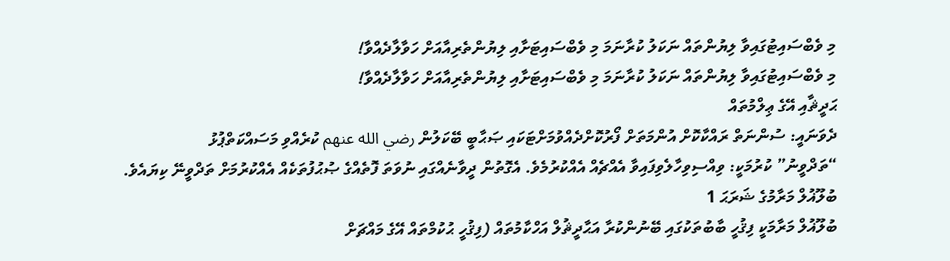މި ވެބްސައިޓުގައިވާ ލިޔުންތައް ނަކަލު ކުރާނަމަ މި ވެބްސައިޓަށާއި ލިޔުންތެރިއާއަށް ހަވާލާދެއްވާ!
މި ވެބްސައިޓުގައިވާ ލިޔުންތައް ނަކަލު ކުރާނަމަ މި ވެބްސައިޓަށާއި ލިޔުންތެރިއާއަށް ހަވާލާދެއްވާ!
ޙަދީޘާއި އޭގެ ޢިލްމުތައް
ދެވަނައީ: ސުންނަތް ރައްކާކޮށް އުންމަތަށް ފޯރުކޮށްދެއްވުމަށްޓަކައި ޞަޙާބީ ބޭކަލުން رضي الله عنهم ކުރެއްވި މަސައްކަތްޕުޅު
“ތަދްވީނު” ކުރުމަކީ: ވިއްސިވިހާލެވިފައިވާ އެއްޗެއް އެއްކުރުމެވެ. އެގޮތުން ދީވާނެއްގައި ނުވަތަ ފޮތެއްގެ ޞުޙުފުތަކެއް އެއްކުރުމަށް ތަދްވީނޭ ކިޔައެވެ.
ބުލޫޣުލް މަރާމުގެ ޝަރަޙަ 1
ބުލޫޣުލް މަރާމަކީ ފިޤުހީ ބާބުތަކުގައި ބޭނުންކުރާ އަޙާދީޘުލް އަހްކާމުތައް (ފިޤުހީ ޙުކުމްތައް އޭގެ މައްޗަށް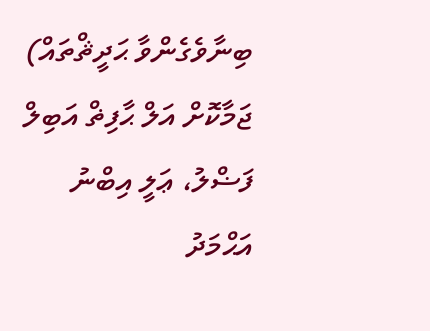ބިނާވެގެންވާ ޙަދީޘްތައް) ޖަމާކޮށް އަލް ޙާފިޡް އަބިލް ފަޟްލު، ޢަލީ އިބްނު އަޙްމަދު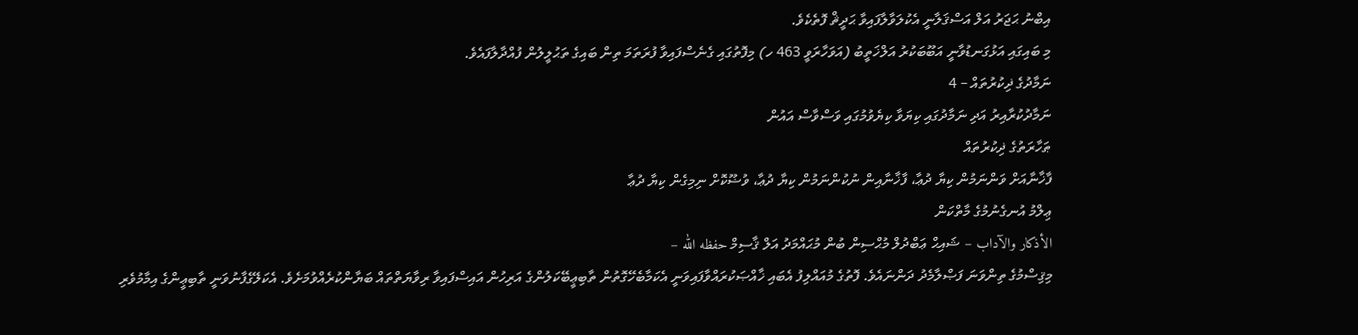އިބްނު ޙަޖަރު އަލް އަސްޤަލާނީ އެކުލަވާލާފައިވާ ޙަދީޘް ފޮތެކެވެ.
މި ބައިގައި އަޅުގަނޑުވާނީ އަބޫބަކުރު އަލްޚަތީބު (އަވަހާރަވީ 463 ހ) މިފޮތުގައި ގެނެސްފައިވާ ފުރަތަމަ ތިން ބައިގެ ތަޙުލީލުން ފުއްދާލާފައެވެ.
ނަމާދުގެ ޛިކުރުތައް – 4
ނަމާދުކުރާއިރު އަދި ނަމާދުގައި ކިޔަވާ ކިޔެވުމުގައި ވަސްވާސް އައުން
ޠަހާރަތުގެ ޛިކުރުތައް
ފާޚާނާއަށް ވަންނަމުން ކިޔާ ދުޢާ، ފާޚާނާއިން ނުކުންނަމުން ކިޔާ ދުޢާ، ވުޟޫކޮށް ނިމިގެން ކިޔާ ދުޢާ
ޢިލްމު އުނގެނުމުގެ މާތްކަން
الأذكار والآداب – ޝައިޙް ޢަބްދުލް މުޙްސިން ބުން މުޙައްމަދު އަލް ޤާސިމް حفظه الله –
މިޤިސްމުގެ ތިންވަނަ ފަޞްލާމެދު ދަންނައެވެ. ފޮތުގެ މުއައްލިފު އެބައި ޚާއްޞަކުރައްވާފައިވަނީ އެކަމާބެހޭގޮތުން ތާބިޢީބޭކަލުންގެ އަރިހުން އައިސްފައިވާ ރިވާޔަތްތައް ބަޔާންކުރެއްވުމަށެވެ. އެކަލޭގެފާނުވަނީ ތާބިޢީންގެ އިމާމުވެރި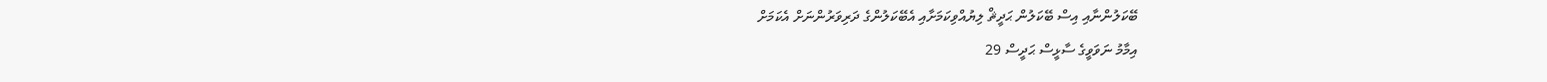ބޭކަލުންނާއި އިސް ބޭކަލުން ޙަދީޘް ލިޔުއްވިކަމަށާއި އެބޭކަލުންގެ ދަރިވަރުންނަށް އެކަމަށް
އިމާމު ނަވަވީގެ ސާޅީސް ޙަދީސް 29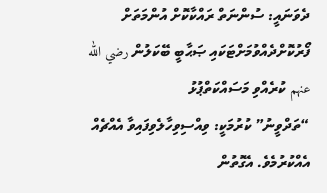ދެވަނައީ: ސުންނަތް ރައްކާކޮށް އުންމަތަށް ފޯރުކޮށްދެއްވުމަށްޓަކައި ޞަޙާބީ ބޭކަލުން رضي الله عنهم ކުރެއްވި މަސައްކަތްޕުޅު
“ތަދްވީނު” ކުރުމަކީ: ވިއްސިވިހާލެވިފައިވާ އެއްޗެއް އެއްކުރުމެވެ. އެގޮތުން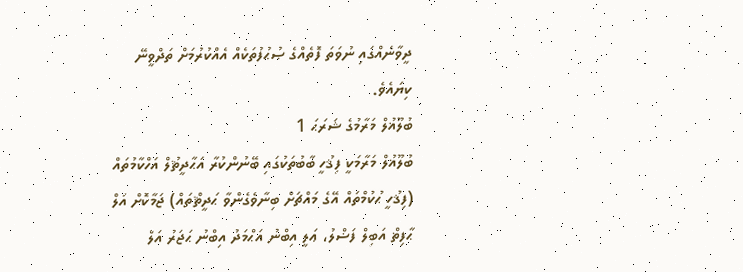ދީވާނެއްގައި ނުވަތަ ފޮތެއްގެ ޞުޙުފުތަކެއް އެއްކުރުމަށް ތަދްވީނޭ ކިޔައެވެ.
ބުލޫޣުލް މަރާމުގެ ޝަރަޙަ 1
ބުލޫޣުލް މަރާމަކީ ފިޤުހީ ބާބުތަކުގައި ބޭނުންކުރާ އަޙާދީޘުލް އަހްކާމުތައް (ފިޤުހީ ޙުކުމްތައް އޭގެ މައްޗަށް ބިނާވެގެންވާ ޙަދީޘްތައް) ޖަމާކޮށް އަލް ޙާފިޡް އަބިލް ފަޟްލު، ޢަލީ އިބްނު އަޙްމަދު އިބްނު ޙަޖަރު އަލް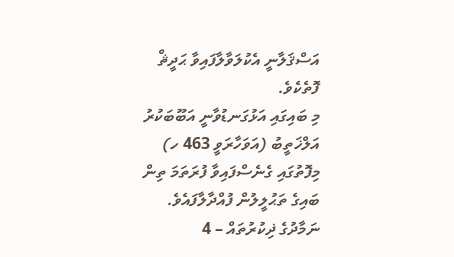އަސްޤަލާނީ އެކުލަވާލާފައިވާ ޙަދީޘް ފޮތެކެވެ.
މި ބައިގައި އަޅުގަނޑުވާނީ އަބޫބަކުރު އަލްޚަތީބު (އަވަހާރަވީ 463 ހ) މިފޮތުގައި ގެނެސްފައިވާ ފުރަތަމަ ތިން ބައިގެ ތަޙުލީލުން ފުއްދާލާފައެވެ.
ނަމާދުގެ ޛިކުރުތައް – 4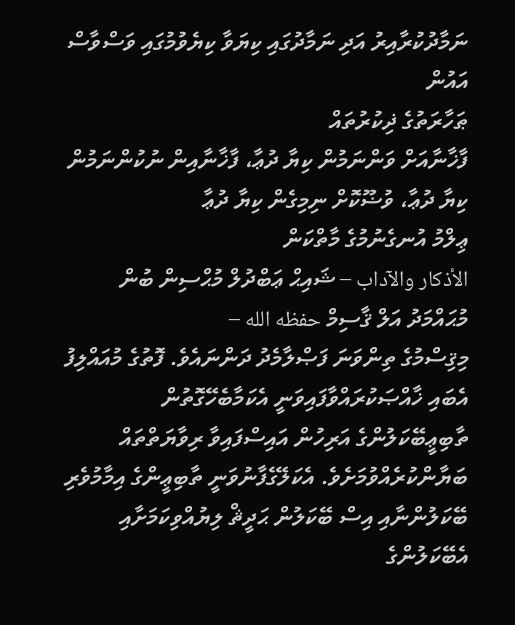ނަމާދުކުރާއިރު އަދި ނަމާދުގައި ކިޔަވާ ކިޔެވުމުގައި ވަސްވާސް އައުން
ޠަހާރަތުގެ ޛިކުރުތައް
ފާޚާނާއަށް ވަންނަމުން ކިޔާ ދުޢާ، ފާޚާނާއިން ނުކުންނަމުން ކިޔާ ދުޢާ، ވުޟޫކޮށް ނިމިގެން ކިޔާ ދުޢާ
ޢިލްމު އުނގެނުމުގެ މާތްކަން
الأذكار والآداب – ޝައިޙް ޢަބްދުލް މުޙްސިން ބުން މުޙައްމަދު އަލް ޤާސިމް حفظه الله –
މިޤިސްމުގެ ތިންވަނަ ފަޞްލާމެދު ދަންނައެވެ. ފޮތުގެ މުއައްލިފު އެބައި ޚާއްޞަކުރައްވާފައިވަނީ އެކަމާބެހޭގޮތުން ތާބިޢީބޭކަލުންގެ އަރިހުން އައިސްފައިވާ ރިވާޔަތްތައް ބަޔާންކުރެއްވުމަށެވެ. އެކަލޭގެފާނުވަނީ ތާބިޢީންގެ އިމާމުވެރި ބޭކަލުންނާއި އިސް ބޭކަލުން ޙަދީޘް ލިޔުއްވިކަމަށާއި އެބޭކަލުންގެ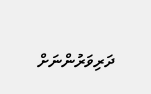ދަރިވަރުންނަށް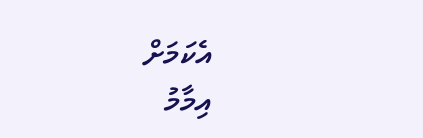އެކަމަށް
އިމާމު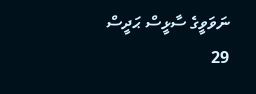ނަވަވީގެ ސާޅީސް ޙަދީސް 29